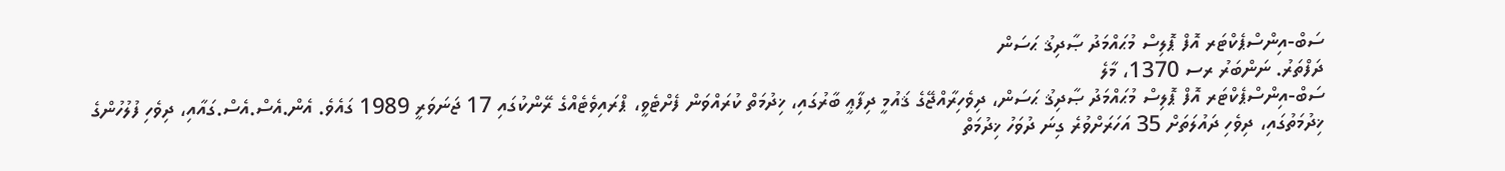ސަބް-އިންސްޕެކްޓަރ އޮފް ޕޮލިސް މުޙައްމަދު ޞާދިޤު ޙަސަން
ދަފްތަރު. ނަންބަރު ރސ 1370، މާލެ
ސަބް-އިންސްޕެކްޓަރ އޮފް ޕޮލިސް މުޙައްމަދު ޞާދިޤު ޙަސަން، ދިވެހިރާއްޖޭގެ ޤައުމީ ދިފާޢީ ބާރުގައި، ޚިދުމަތް ކުރައްވަން ފެށްޓެވީ، ޕްރައިވެޓެއްގެ ރޭންކުގައި 17 ޖަނަވަރީ 1989 ގައެވެ. އެން.އެސް.އެސް.ގައާއި، ދިވެހި ފުލުހުންގެ ޚިދުމަތުގައި، ދިވެހި ދައުލަތަށް 35 އަހަރަށްވުރެ ގިނަ ދުވަހު ޚިދުމަތް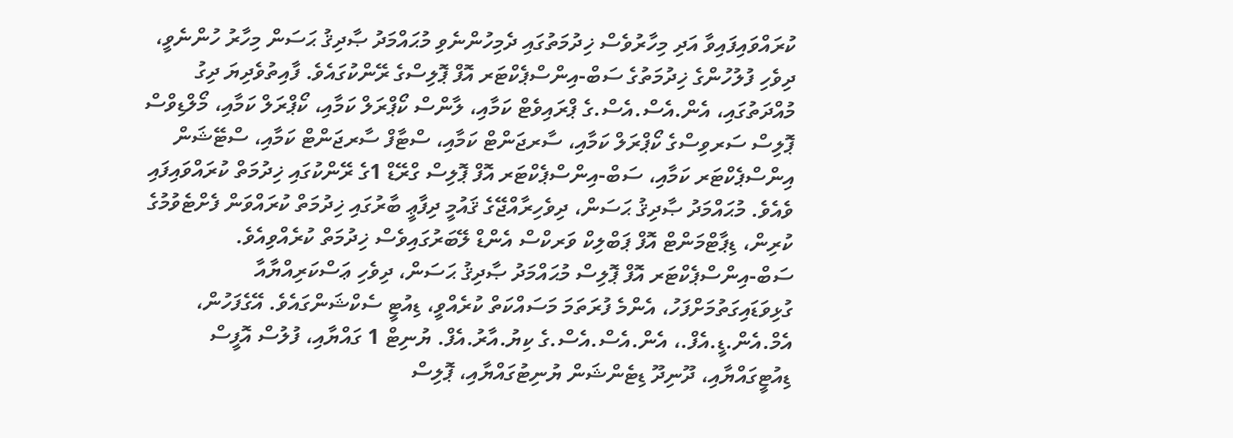ކުރައްވައިފައިވާ އަދި މިހާރުވެސް ޚިދުމަތުގައި ދެމިހުންނެވި މުޙައްމަދު ޞާދިޤު ޙަސަން މިހާރު ހުންނެވީ، ދިވެހި ފުލުހުންގެ ޚިދުމަތުގެ ސަބް-އިންސްޕެކްޓަރ އޮފް ޕޮލިސްގެ ރޭންކުގައެވެ. ފާއިތުވެދިޔަ ދިގު މުއްދަތުގައި، އެން.އެސް.އެސް.ގެ ޕްރައިވެޓް ކަމާއި، ލާންސް ކޯޕްރަލް ކަމާއި، ކޯޕްރަލް ކަމާއި، މޯލްޑިވްސް ޕޮލިސް ސަރވިސްގެ ކޯޕްރަލް ކަމާއި، ސާރޖަންޓް ކަމާއި، ސްޓާފް ސާރޖަންޓް ކަމާއި، ސްޓޭޝަން އިންސްޕެކްޓަރ ކަމާއި، ސަބް-އިންސްޕެކްޓަރ އޮފް ޕޮލިސް ގްރޭޑް 1ގެ ރޭންކުގައި ޚިދުމަތް ކުރައްވައިފައި ވެއެވެ. މުޙައްމަދު ޞާދިޤު ޙަސަން، ދިވެހިރާއްޖޭގެ ޤައުމީ ދިފާޢީ ބާރުގައި ޚިދުމަތް ކުރައްވަން ފެށްޓެވުމުގެ ކުރިން، ޑިޕާޓްމަންޓް އޮފް ޕަބްލިކް ވަރކްސް އެންޑް ލޭބަރުގައިވެސް ޚިދުމަތް ކުރެއްވިއެވެ.
ސަބް-އިންސްޕެކްޓަރ އޮފް ޕޮލިސް މުޙައްމަދު ޞާދިޤު ޙަސަން، ދިވެހި ޢަސްކަރިއްޔާއާ ގުޅިވަޑައިގަތުމަށްފަހު، އެންމެ ފުރަތަމަ މަސައްކަތް ކުރެއްވީ، ޑިއުޓީ ސެކްޝަންގައެވެ. އޭގެފަހުން، އެމް.އެން.ޑީ.އެފް.، އެން.އެސް.އެސް.ގެ ކިޔު.އާރު.އެފް. ޔުނިޓް 1 ގައްޔާއި، ފުލުސް އޮފީސް ޑިއުޓީގައްޔާއި، ދޫނިދޫ ޑިޓެންޝަން ޔުނިޓުގައްޔާއި، ޕޮލިސް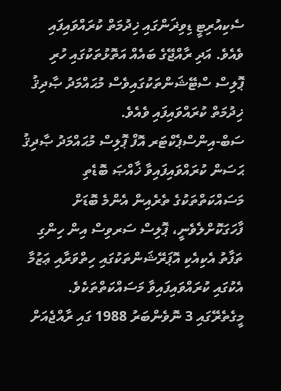ސެކިއުރިޓީ ޑިވިޜަންގައި ޚިދުމަތް ކުރައްވައިފައި ވެއެވެ. އަދި ރާއްޖޭގެ ބައެއް އަތޮޅުތަކުގައި ހުރި ޕޮލިސް ސްޓޭޝަންތަކުގައިވެސް މުޙައްމަދު ޞާދިޤު ޚިދުމަތް ކުރައްވައިފައި ވެއެވެ.
ސަބް-އިންސްޕެކްޓަރ އޮފް ޕޮލިސް މުޙައްމަދު ޞާދިޤު ޙަސަން ކުރައްވައިފައިވާ ޚާއްޞަ ބޮޑެތި މަސައްކަތްތަކުގެ ތެރެއިން އެންމެ ބޮޑަށް ފާހަގަކޮށްލެވެނީ، ޕޮލިސް ސަރވިސް އިން ހިންގި ތަފާތު އެކިއެކި އޮޕަރޭޝަންތަކުގައި ހިތްވަރާއި ޢަޒުމާ އެކުގައި ކުރައްވައިފައިވާ މަސައްކަތްތަކެވެ. މީގެތެރޭގައި 3 ނޮވެންބަރު 1988 ގައި ރާއްޖެއަށް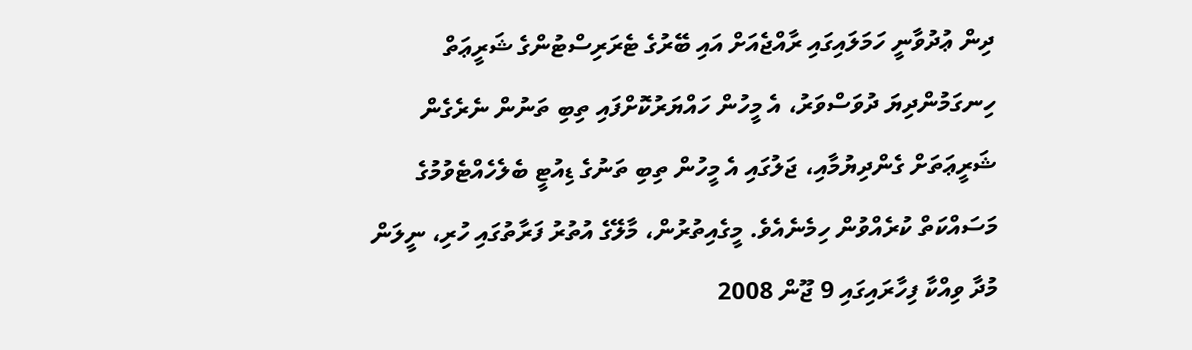ދިން ޢުދުވާނީ ހަމަލައިގައި ރާއްޖެއަށް އައި ބޭރުގެ ޓެރަރިސްޓުންގެ ޝަރީޢަތް ހިނގަމުންދިޔަ ދުވަސްވަރު، އެ މީހުން ހައްޔަރުކޮށްފައި ތިބި ތަނުން ނެރެގެން ޝަރީޢަތަށް ގެންދިޔުމާއި، ޖަލުގައި އެ މީހުން ތިބި ތަނުގެ ޑިއުޓީ ބެލެހެއްޓެވުމުގެ މަސައްކަތް ކުރެއްވުން ހިމެނެއެވެ. މީގެއިތުރުން، މާލޭގެ އުތުރު ފަރާތުގައި ހުރި، ނީލަން މުދާ ވިއްކާ ފިހާރައިގައި 9 ޖޫން 2008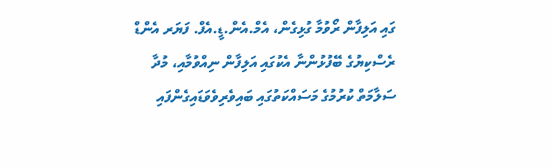ގައި އަލިފާން ރޯވުމާ ގުޅިގެން، އެމް.އެން.ޑީ.އެފް. ފަޔަރ އެންޑް ރެސްކިޔުގެ ބޭފުޅުންނާ އެކުގައި އަލިފާން ނިއްވުމާއި، މުދާ ސަލާމަތް ކުރުމުގެ މަސައްކަތުގައި ބައިވެރިވެވަޑައިގެންފައި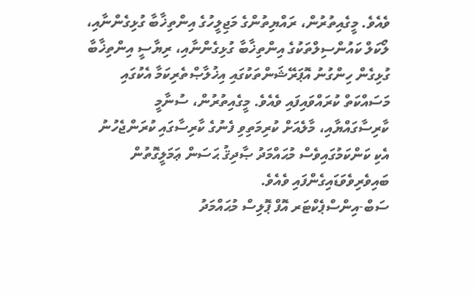ވެއެވެ. މީގެއިތުރުން، ރައްޔިތުންގެ މަޖިލީހުގެ އިންތިޚާބާ ގުޅިގެންނާއި، ލޯކަލް ކައުންސިލްތަކުގެ އިންތިޚާބާ ގުޅިގެންނާއި، ރިޔާސީ އިންތިޚާބާ ގުޅިގެން ހިންގުނު އޮޕަރޭޝަންތަކުގައި އިޚުލާޞްތެރިކަމާ އެކުގައި މަސައްކަތް ކުރައްވައިފައި ވެއެވެ. މީގެއިތުރުން، ސުނާމީ ކާރިސާގައްޔާއި، މާލެއަށް ކުރިމަތިވި ފެނުގެ ކާރިސާގައި ކުރަންޖެހުނު އެކި ކަންކަމުގައިވެސް މުޙައްމަދު ޞާދިޤު ޙަސަން ޢަމަލީގޮތުން ބައިވެރިވެވަޑައިގެންފައި ވެއެވެ.
ސަބް-އިންސްޕެކްޓަރ އޮފް ޕޮލިސް މުޙައްމަދު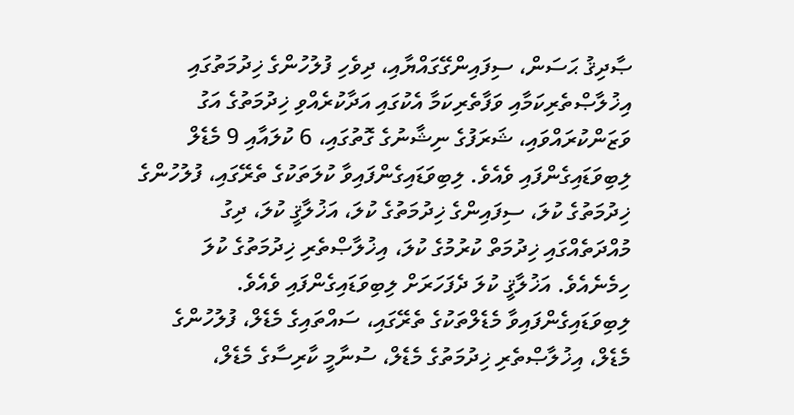ޞާދިޤު ޙަސަން، ސިފައިންގޭގައްޔާއި، ދިވެހި ފުލުހުންގެ ޚިދުމަތުގައި އިޚުލާޞްތެރިކަމާއި ވަފާތެރިކަމާ އެކުގައި އަދާކުރެއްވި ޚިދުމަތުގެ އަގު ވަޒަންކުރައްވައި، ޝަރަފުގެ ނިޝާނުގެ ގޮތުގައި، 6 ކުލައާއި 9 މެޑެލް ލިބިވަޑައިގެންފައި ވެއެވެ. ލިބިވަޑައިގެންފައިވާ ކުލަތަކުގެ ތެރޭގައި، ފުލުހުންގެ ޚިދުމަތުގެ ކުލަ، ސިފައިންގެ ޚިދުމަތުގެ ކުލަ، އަޚުލާޤީ ކުލަ، ދިގު މުއްދަތެއްގައި ޚިދުމަތް ކުރުމުގެ ކުލަ، އިޚުލާޞްތެރި ޚިދުމަތުގެ ކުލަ ހިމެނެއެވެ. އަޚުލާޤީ ކުލަ ދެފަހަރަށް ލިބިވަޑައިގެންފައި ވެއެވެ. ލިބިވަޑައިގެންފައިވާ މެޑެލްތަކުގެ ތެރޭގައި، ސައްތައިގެ މެޑެލް، ފުލުހުންގެ މެޑެލް، އިޚުލާޞްތެރި ޚިދުމަތުގެ މެޑެލް، ސުނާމީ ކާރިސާގެ މެޑެލް،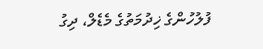ފުލުހުންގެ ޚިދުމަތުގެ މެޑެލް، ދިގު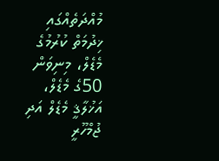މުއްދަތެއްގައި ޚިދުމަތް ކުރުމުގެ މެޑެލް، މިނިވަން 50ގެ މެޑެލް، އަޚުލާޤީ މެޑެލް އަދި ޖުމްހޫރީ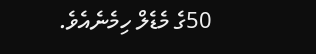50ގެ މެޑެލް ހިމެނެއެވެ.